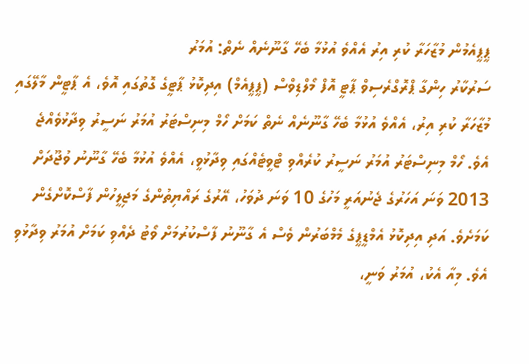ޕީޕީއެމުން މުޒާހަރާ ކުރި އިރު އެއްވެ އުޅުމާ ބެހޭ ގާނޫނެއް ނެތް: އުމަރު
ސަރުކާރު ހިންގާ ޕްރޮގްރެސިވް ޕާޓީ އޮފް މޯލްޑިވްސް (ޕީޕީއެމް) އިދިކޮޅު ޕާޓީގެ ގޮތުގައި އޮވެ، އެ ޕާޓީން މާލޭގައި މުޒާހަރާ ކުރި އިރު، އެއްވެ އުޅުމާ ބެހޭ ގާނޫނެއް ނެތް ކަމަށް ހޯމް މިނިސްޓަރު އުމަރު ނަސީރު ވިދާޅުވެއްޖެ އެވެ. ހޯމް މިނިސްޓަރު އުމަރު ނަސީރު ކުރެއްވި ޓްވީޓެއްގައި ވިދާޅުވީ، އެއްވެ އުޅުމާ ބެހޭ ގާނޫނު ވުޖޫދަށް 2013 ވަނަ އަހަރުގެ ޖެނުއަރީ މަހުގެ 10 ވަނަ ދުވަހު، އޭރުގެ ރައްޔިތުންގެ މަޖިލީހުން ފާސްކޮށްގެން ކަމަށެވެ. އަދި އިދިކޮޅު އެމްޑީޕީގެ މެމްބަރުން ވެސް އެ ގާނޫނު ފާސްކުރުމަށް ވޯޓު ދެއްވި ކަމަށް އުމަރު ވިދާޅުވި އެވެ. މިއާ އެކު، އުމަރު ވަނީ،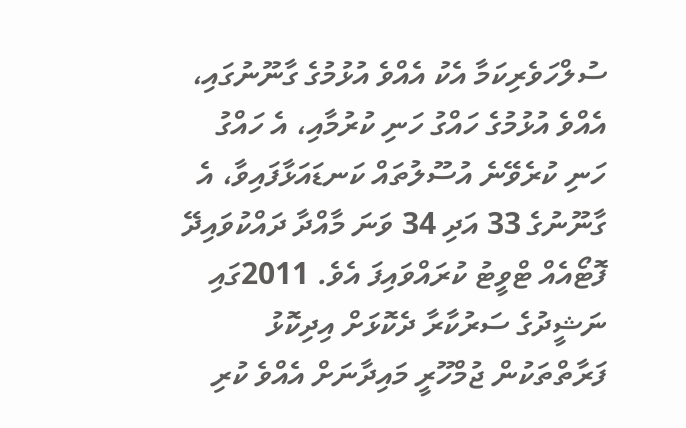ސުލްހަވެރިކަމާ އެކު އެއްވެ އުޅުމުގެ ގާނޫނުގައި، އެއްވެ އުޅުމުގެ ހައްގު ހަނި ކުރުމާއި، އެ ހައްގު ހަނި ކުރެވޭނެ އުސޫލުތައް ކަނޑައަޅާފައިވާ، އެ ގާނޫނުގެ 33 އަދި 34 ވަނަ މާއްދާ ދައްކުވައިދޭ ފޮޓޯއެއް ޓްވީޓު ކުރައްވައިފަ އެވެ. 2011ގައި ނަޝީދުގެ ސަރުކާރާ ދެކޮޅަށް އިދިކޮޅު ފަރާތްތަކުން ޖުމްހޫރީ މައިދާނަށް އެއްވެ ކުރި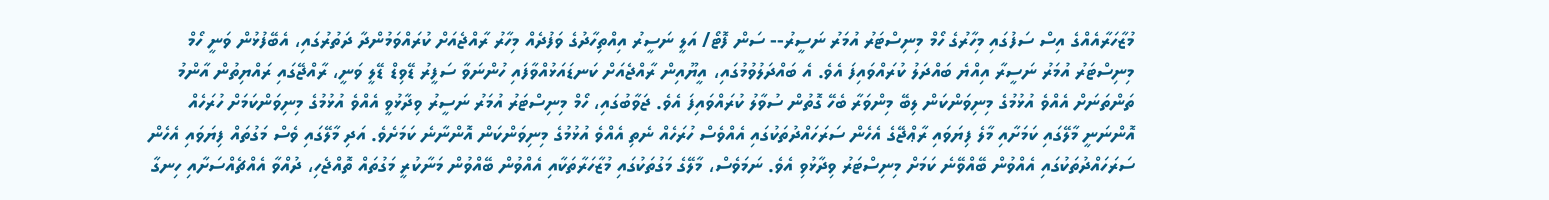މުޒާހަރާއެއްގެ އިސް ސަފުގައި މިހާރުގެ ހޯމް މިނިސްޓަރު އުމަރު ނަސީރު-- ސަން ފޮޓޯ/ އަލީ ނަސީރު އިއްތިހާދުގެ ވަފުދެއް މިހާރު ރާއްޖެއަށް ކުރައްވަމުންދާ ދަތުރުގައި، އެބޭފުޅުން ވަނީ ހޯމް މިނިސްޓަރު އުމަރު ނަސީރާ އިއްޔެ ބައްދަލު ކުރައްވައިފަ އެވެ. އެ ބައްދަލުވުމުގައި، އީޔޫއިން ރާއްޖެއަށް ކަނޑައަޅުއްވާފައި ހުންނަވާ ސަފީރު ޑޭވިޑް ޑޭލީ ވަނީ، ރާއްޖޭގައި ރައްޔިތުން އާންމު ތަންތަނަށް އެއްވެ އުޅުމުގެ މިނިވަންކަން ލިބޭ މިންވަރާ ބެހޭ ގޮތުން ސުވާލު ކުރައްވައިފަ އެވެ. ޖަވާބުގައި، ހޯމް މިނިސްޓަރު އުމަރު ނަސީރު ވިދާޅުވީ އެއްވެ އުޅުމުގެ މިނިވަންކަމަށް ހުރަހެއް އޮންނަނީ މާލޭގައި ކަމަށާއި މާލެ ފިޔަވައި ރާޢްޖޭގެ އެހެން ސަރަހައްދުތަކުގައި އެއްވެސް ހުރަހެއް ނެތި އެއްވެ އުޅުމުގެ މިނިވަންކަން އޮންނާނެ ކަމަށެވެ. އަދި މާލޭގައި ވެސް މަގުތައް ފިޔަވައި އެހެން ސަރަހައްދުތަކުގައި އެއްވުން ބޭއްވޭނެ ކަމަށް މިނިސްޓަރު ވިދާޅުވި އެވެ. ނަމަވެސް، މާލޭގެ މަގުތަކުގައި މުޒާހަރާތަކާއި އެއްވުން ބޭއްވުން މަނާކުރީ މަގުތައް ތޮއްޖެހި، ދުއްވާ އެއްޗެއްސަށާއި ހިނގާ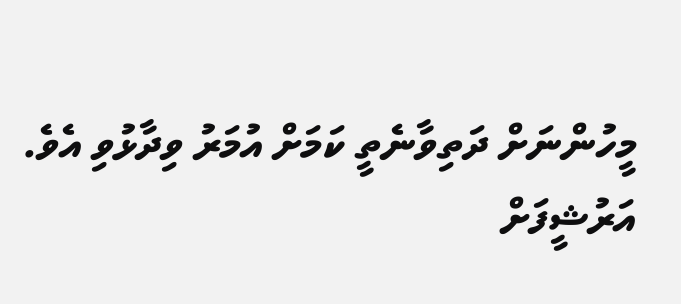މީހުންނަށް ދަތިވާނެތީ ކަމަށް އުމަރު ވިދާޅުވި އެވެ.
އަރުޝީފަށް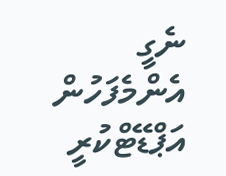ނެގީ
އެންމެފަހުން އަޕްޑޭޓްކުރީ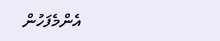އެންމެފަހުން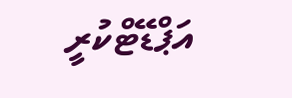އަޕްޑޭޓްކުރީ